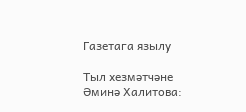Газетага язылу

Тыл хезмәтчәне Әминә Халитова: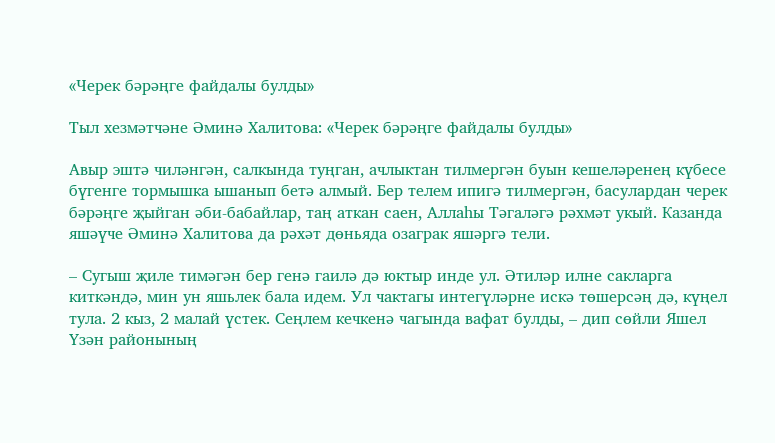«Черек бәрәңге файдалы булды»

Тыл хезмәтчәне Әминә Халитова: «Черек бәрәңге файдалы булды»

Авыр эштә чиләнгән, салкында туңган, ачлыктан тилмергән буын кешеләренең күбесе бүгенге тормышка ышанып бетә алмый. Бер телем ипигә тилмергән, басулардан черек бәрәңге җыйган әби-бабайлар, таң аткан саен, Аллаһы Тәгаләгә рәхмәт укый. Казанда яшәүче Әминә Халитова да рәхәт дөньяда озаграк яшәргә тели.

– Сугыш җиле тимәгән бер генә гаилә дә юктыр инде ул. Әтиләр илне сакларга киткәндә, мин ун яшьлек бала идем. Ул чактагы интегүләрне искә төшерсәң дә, күңел тула. 2 кыз, 2 малай үстек. Сеңлем кечкенә чагында вафат булды, – дип сөйли Яшел Үзән районының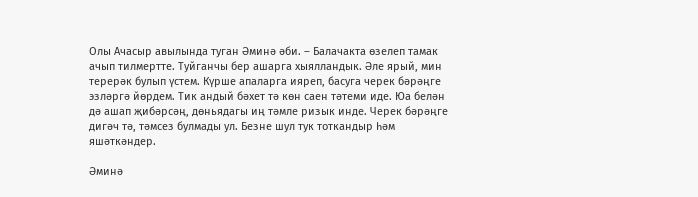Олы Ачасыр авылында туган Әминә әби. – Балачакта өзелеп тамак ачып тилмертте. Туйганчы бер ашарга хыялландык. Әле ярый, мин терерәк булып үстем. Күрше апаларга ияреп, басуга черек бәрәңге эзләргә йөрдем. Тик андый бәхет тә көн саен тәтеми иде. Юа белән дә ашап җибәрсәң, дөньядагы иң тәмле ризык инде. Черек бәрәңге дигәч тә, тәмсез булмады ул. Безне шул тук тоткандыр һәм яшәткәндер.

Әминә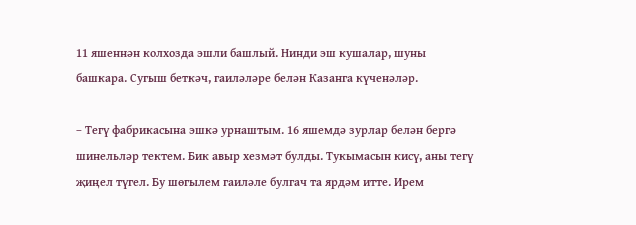11 яшеннән колхозда эшли башлый. Нинди эш кушалар, шуны башкара. Сугыш беткәч, гаиләләре белән Казанга күченәләр.

– Тегү фабрикасына эшкә урнаштым. 16 яшемдә зурлар белән бергә шинельләр тектем. Бик авыр хезмәт булды. Тукымасын кисү, аны тегү җиңел түгел. Бу шөгылем гаиләле булгач та ярдәм итте. Ирем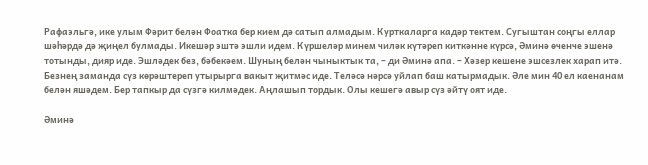Рафаэльгә, ике улым Фәрит белән Фоатка бер кием дә сатып алмадым. Курткаларга кадәр тектем. Сугыштан соңгы еллар шәһәрдә дә җиңел булмады. Икешәр эштә эшли идем. Күршеләр минем чиләк күтәреп киткәнне күрсә, Әминә өченче эшенә тотынды, дияр иде. Эшләдек без, бәбекәем. Шуның белән чыныктык та, – ди Әминә апа. – Хәзер кешене эшсезлек харап итә. Безнең заманда сүз көрәштереп утырырга вакыт җитмәс иде. Теләсә нәрсә уйлап баш катырмадык. Әле мин 40 ел каенанам белән яшәдем. Бер тапкыр да сүзгә килмәдек. Аңлашып тордык. Олы кешегә авыр сүз әйтү оят иде.

Әминә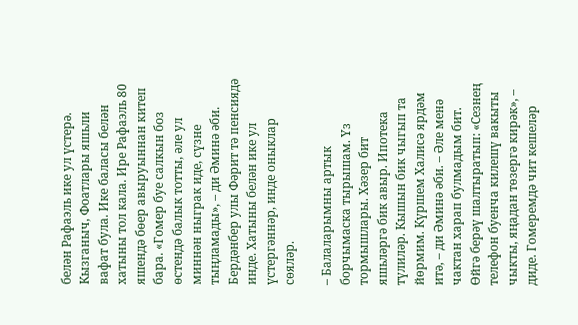белән Рафаэль ике ул үстерә. Кызганыч, Фоатлары яшьли вафат була. Ике баласы белән хатыны тол кала. Ире Рафаэль 80 яшендә бөер авыруыннан китеп бара. «Гомер буе салкын боз өстендә балык тотты, әле ул миннән ныграк иде, сүзне тыңламады», – ди Әминә әби. Бердәнбер улы Фәрит тә пенсиядә инде. Хатыны белән ике ул үстергәннәр, инде оныклар сөяләр.

– Балаларымны артык борчымаска тырышам. Үз тормышлары. Хәзер бит яшьләргә бик авыр. Ипотека түлиләр. Кышын бик чыгып та йөрмим. Күршем Халисә ярдәм итә, – ди Әминә әби. – Әле менә чактан харап булмадым бит. Өйгә берәү шалтыратып: «Сезнең телефон буенча килешү вакыты чыкты, яңадан төзергә кирәк», – диде. Гомеремдә чит кешеләр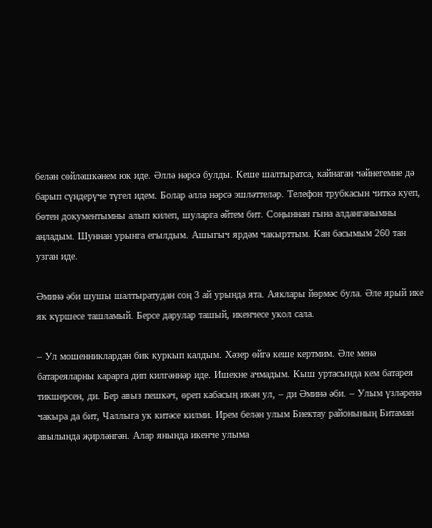белән сөйләшкәнем юк иде. Әллә нәрсә булды. Кеше шалтыратса, кайнаган чәйнегемне дә барып сүндерүче түгел идем. Болар әллә нәрсә эшләттеләр. Телефон трубкасын читкә куеп, бөтен документымны алып килеп, шуларга әйтем бит. Соңыннан гына алданганымны аңладым. Шуннан урынга егылдым. Ашыгыч ярдәм чакырттым. Кан басымым 260 тан узган иде.

Әминә әби шушы шалтыратудан соң 3 ай урында ята. Аяклары йөрмәс була. Әле ярый ике як күршесе ташламый. Берсе дарулар ташый, икенчесе укол сала.

– Ул мошенниклардан бик куркып калдым. Хәзер өйгә кеше кертмим. Әле менә батареяларны карарга дип килгәннәр иде. Ишекне ачмадым. Кыш уртасында кем батарея тикшерсен, ди. Бер авыз пешкәч, өреп кабасың икән ул, – ди Әминә әби. – Улым үзләренә чакыра да бит, Чаллыга ук китәсе килми. Ирем белән улым Биектау районының Битаман авылында җирләнгән. Алар янында икенче улыма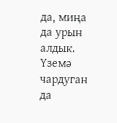да, миңа да урын алдык. Үземә чардуган да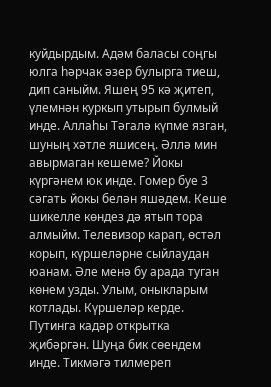куйдырдым. Адәм баласы соңгы юлга һәрчак әзер булырга тиеш, дип саныйм. Яшең 95 кә җитеп, үлемнән куркып утырып булмый инде. Аллаһы Тәгалә күпме язган, шуның хәтле яшисең. Әллә мин авырмаган кешеме? Йокы күргәнем юк инде. Гомер буе 3 сәгать йокы белән яшәдем. Кеше шикелле көндез дә ятып тора алмыйм. Телевизор карап, өстәл корып, күршеләрне сыйлаудан юанам. Әле менә бу арада туган көнем узды. Улым, оныкларым котлады. Күршеләр керде. Путинга кадәр открытка җибәргән. Шуңа бик сөендем инде. Тикмәгә тилмереп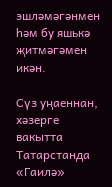эшләмәгәнмен һәм бу яшькә җитмәгәмен икән.

Сүз уңаеннан, хәзерге вакытта Татарстанда «Гаилә»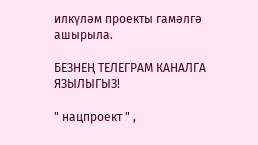илкүләм проекты гамәлгә ашырыла.

БЕЗНЕҢ ТЕЛЕГРАМ КАНАЛГА ЯЗЫЛЫГЫЗ!

" нацпроект " ,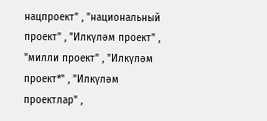нацпроект" , "национальный проект" , "Илкүләм проект" , "милли проект" , "Илкүләм проект*" , "Илкүләм проектлар" ,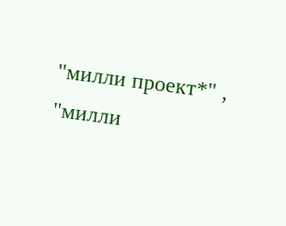"милли проект*" , "милли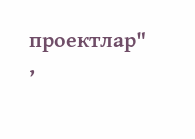проектлар" ,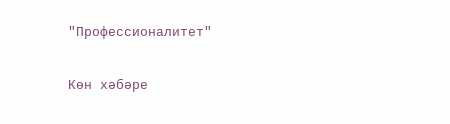"Профессионалитет"

Көн хәбәре